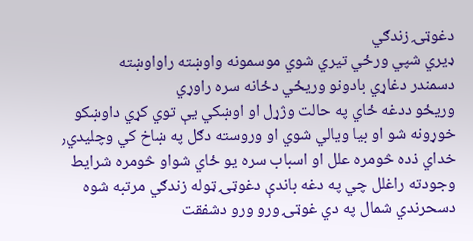دغوټۍ زندګي
ډيري شپي ورځي تيري شوي موسمونه واوښته راواوښته
دسمندر دغاړي بادونو وريځي دځانه سره راوړي
وريځو ددغه ځاي په حالت وژړل او اوښكي يې توي كړي داوښكو خوړونه شو او بيا ويالي شوي او وروسته دګل په ښاخ كي وچليدي٫ خداي ذده څومره علل او اسباب سره يو ځاي شواو څومره شرايط وجودته راغلل چي په دغه باندې دغوټۍ ټوله زندګي مرتبه شوه دسحرندي شمال په دي غوټۍ ورو ورو دشفقت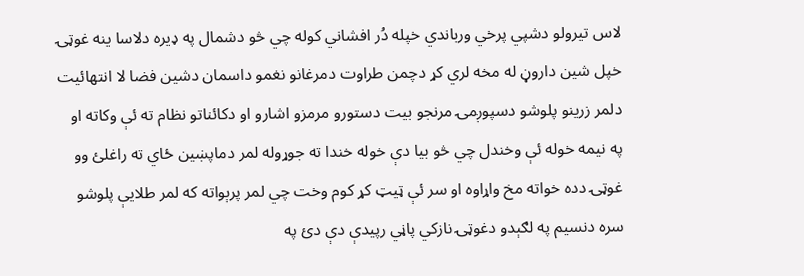لاس تيرولو دشپي پرخي ورباندي خپله دُر افشاني كوله چي څو دشمال په ډيره دلاسا ينه غوټۍ خپل شين داروڼ له مخه لري كړ دچمن طراوت دمرغانو نغمو داسمان دشين فضا لا انتهائيت دلمر زرينو پلوشو دسپوږمۍ مرنجو بيت دستورو مرمزو اشارو او دكائناتو نظام ته ئې وكاته او په نيمه خوله ئې وخندل چي څو بيا دې خوله خندا ته جوړوله لمر دماپښين ځاي ته راغلئ وو غوټۍ دده خواته مخ واړاوه او سر ئې ټيټ كړ كوم وخت چي لمر پرېواته كه لمر طلايې پلوشو سره دنسيم په لګېدو دغوټۍ نازكي پاڼي رپيدې دې دئ په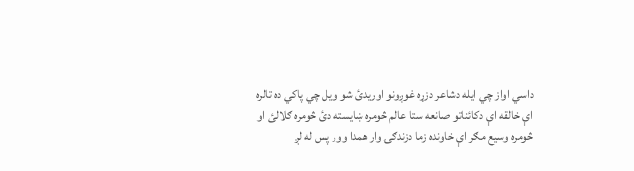داسي اواز چي ايله دشاعر دزړه غوږونو اوريدئ شو ويل چي پاكي ده تالره اې خالقه اې دكائناتو صانعه ستا عالم څومره ښايسته دئ څومره ګلالئ او څومره وسيع مګر اې خاونده زما دزندګۍ وار همدا وو٫ پس له لږ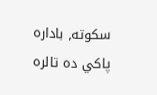سكوته٫ باداره پاكي ده تالره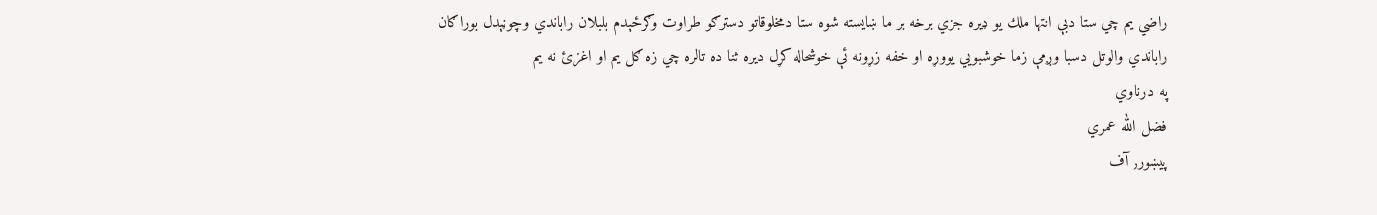راضي يم چي ستا دبې انتها ملك يو ډيره جزي برخه بر ما ښايسته شوه ستا دمخلوقاتو دسترګو طراوت وګرځېدم بلبلان راباندي وچوڼېدل بوراګان راباندي والوتل دسبا وږمې زما خوشبويي يووړه او خفه زړونه ئې خوشحاله كړل ديره ثنا ده تالره چي زه ګل يم او اغزئ نه يم
په درناوي
فضل الله عمري
پيښور٫ آف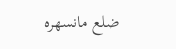ضلع مانسهره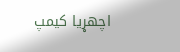اچهړيا كيمپ